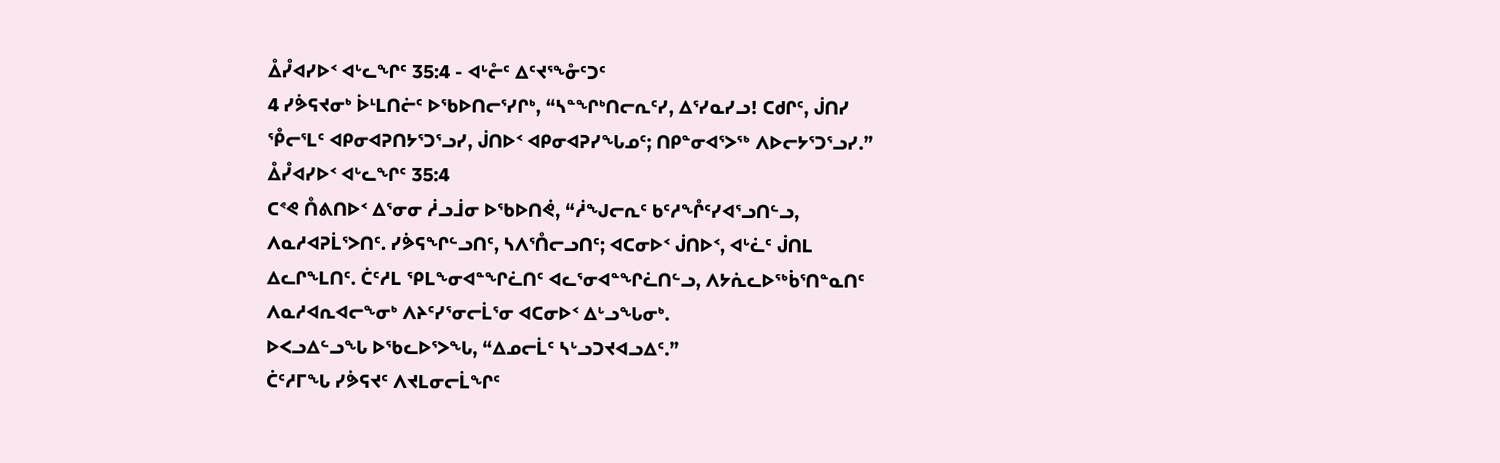ᐂᓮᐊᓯᐅᑉ ᐊᒡᓚᖏᑦ 35:4 - ᐊᒡᓔᑦ ᐃᑦᔪᕐᖕᓁᑦᑐᑦ
4 ᓯᕘᕋᔪᓂᒃ ᐆᒻᒪᑎᓖᑦ ᐅᖃᐅᑎᓕᕐᓯᒋᒃ, “ᓴᓐᖏᒃᑎᓕᕆᑦᓯ, ᐃᕐᓯᓇᓯᓗ! ᑕᑯᒋᑦ, ᒎᑎᓯ ᕾᓕᕐᒪᑦ ᐊᑭᓂᐊᕈᑎᔭᕐᑐᕐᓗᓯ, ᒎᑎᐅᑉ ᐊᑭᓂᐊᕈᓯᖓᓄᑦ; ᑎᑭᓐᓂᐊᕐᐳᖅ ᐱᐅᓕᔭᕐᑐᕐᓗᓯ.”
ᐂᓮᐊᓯᐅᑉ ᐊᒡᓚᖏᑦ 35:4
ᑕᕝᕙ ᑍᕕᑎᐅᑉ ᐃᕐᓂᓂ ᓲᓗᒨᓂ ᐅᖃᐅᑎᕚ, “ᓲᖑᓕᕆᑦ ᑲᑦᓱᖎᑦᓯᐊᕐᓗᑎᓪᓗ, ᐱᓇᓱᐊᕈᒫᕐᐳᑎᑦ. ᓯᕘᕋᖏᓪᓗᑎᑦ, ᓴᐱᕐᑍᓕᓗᑎᑦ; ᐊᑕᓂᐅᑉ ᒎᑎᐅᑉ, ᐊᒡᓛᑦ ᒎᑎᒪ ᐃᓚᒋᖕᒪᑎᑦ. ᑖᑦᓱᒪ ᕿᒪᖕᓂᐊᓐᖏᓛᑎᑦ ᐊᓚᕐᓂᐊᓐᖏᓛᑎᓪᓗ, ᐱᔭᕇᓚᐅᖅᑳᕐᑎᓐᓇᑎᑦ ᐱᓇᓱᐊᕆᐊᓕᖕᓂᒃ ᐱᔨᑦᓯᕐᓂᓕᒫᕐᓂ ᐊᑕᓂᐅᑉ ᐃᒡᓗᖓᓂᒃ.
ᐅᐸᓗᐃᓪᓗᖓ ᐅᖃᓚᐅᕐᐳᖓ, “ᐃᓄᓕᒫᑦ ᓴᒡᓗᑐᔪᐊᓗᐃᑦ.”
ᑖᑦᓱᒥᖓ ᓯᕘᕋᔪᑦ ᐱᔪᒪᓂᓕᒫᖏᑦ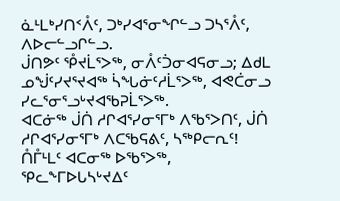ᓈᒻᒪᒃᓯᑎᑉᐰᑦ, ᑐᒃᓯᐊᕐᓂᖏᓪᓗ ᑐᓴᕐᐰᑦ, ᐱᐅᓕᓪᓗᒋᓪᓗ.
ᒎᑎᕗᑦ ᕾᔪᒫᕐᐳᖅ, ᓂᐰᑦᑑᓂᐊᕋᓂᓗ; ᐃᑯᒪ ᓄᖒᑦᓯᔪᕐᔪᐊᖅ ᓵᖓᓃᑦᓱᒫᕐᐳᖅ, ᐊᕙᑖᓂᓗ ᓯᓚᕐᓂᕐᓗᒡᔪᐊᖃᕈᒫᕐᐳᖅ.
ᐊᑕᓃᖅ ᒎᑏ ᓱᒋᐊᕐᓯᓂᕐᒥᒃ ᐱᖃᕐᐳᑎᑦ, ᒎᑏ ᓱᒋᐊᕐᓯᓂᕐᒥᒃ ᐱᑕᖃᕋᕕᑦ, ᓴᖅᑭᓕᕆᑦ!
ᑍᒤᒻᒪᑦ ᐊᑕᓂᖅ ᐅᖃᕐᐳᖅ, ᕿᓚᖕᒥᐅᒐᓴᒡᔪᐃᑦ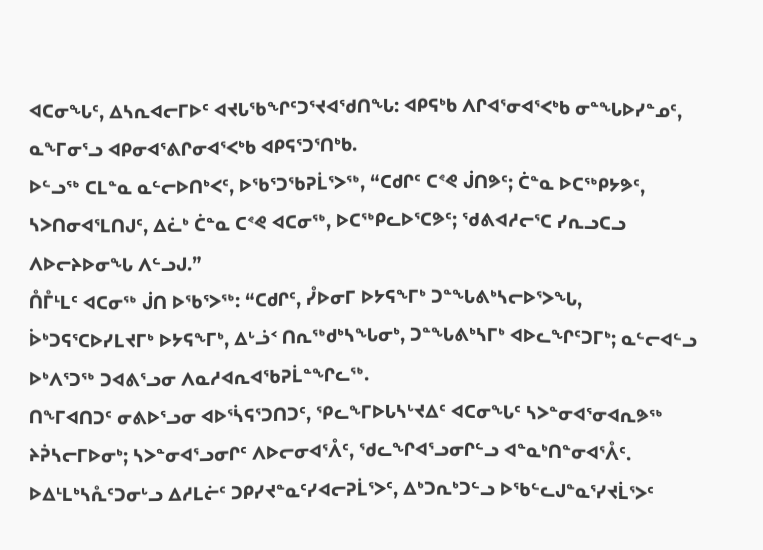ᐊᑕᓂᖓᑦ, ᐃᓴᕆᐊᓕᒥᐅᑦ ᐊᔪᒐᖃᖏᑦᑐᕐᔪᐊᖁᑎᖓ: ᐊᑭᕋᒃᑲ ᐱᒋᐊᕐᓂᐊᕐᐸᒃᑲ ᓂᓐᖓᐅᓯᓐᓄᑦ, ᓇᖕᒥᓂᕐᓗ ᐊᑭᓂᐊᕐᕕᒋᓂᐊᕐᐸᒃᑲ ᐊᑭᕋᕐᑐᕐᑎᒃᑲ.
ᐅᓪᓗᖅ ᑕᒪᓐᓇ ᓇᓪᓕᐅᑎᒃᐸᑦ, ᐅᖃᕐᑐᖃᕈᒫᕐᐳᖅ, “ᑕᑯᒋᑦ ᑕᕝᕙ ᒎᑎᕗᑦ; ᑖᓐᓇ ᐅᑕᖅᑭᔭᕗᑦ, ᓴᐳᑎᓂᐊᕐᒪᑎᒍᑦ, ᐃᓛᒃ ᑖᓐᓇ ᑕᕝᕙ ᐊᑕᓂᖅ, ᐅᑕᖅᑭᓚᐅᕐᑕᕗᑦ; ᖁᕕᐊᓱᓕᕐᑕ ᓯᕆᓗᑕᓗ ᐱᐅᓕᔨᐅᓂᖓ ᐱᓪᓗᒍ.”
ᑍᒤᒻᒪᑦ ᐊᑕᓂᖅ ᒎᑎ ᐅᖃᕐᐳᖅ: “ᑕᑯᒋᑦ, ᓮᐅᓂᒥ ᐅᔭᕋᖕᒥᒃ ᑐᓐᖓᕕᒃᓴᓕᐅᕐᐳᖓ, ᐆᒃᑐᕋᕐᑕᐅᓯᒪᔪᒥᒃ ᐅᔭᕋᖕᒥᒃ, ᐃᒡᓘᑉ ᑎᕆᖅᑯᒃᓴᖓᓂᒃ, ᑐᓐᖓᕕᒃᓴᒥᒃ ᐊᐅᓚᖏᑦᑐᒥᒃ; ᓇᓪᓕᐊᓪᓗ ᐅᒃᐱᕐᑐᖅ ᑐᐊᕕᕐᓗᓂ ᐱᓇᓱᐊᕆᐊᖃᕈᒫᓐᖏᓚᖅ.
ᑎᖕᒥᐊᑎᑐᑦ ᓂᕕᐅᕐᓗᓂ ᐊᐅᕐᓵᕋᕐᑐᑎᑐᑦ, ᕿᓚᖕᒥᐅᒐᓴᒡᔪᐃᑦ ᐊᑕᓂᖓᑦ ᓴᐳᓐᓂᐊᕐᓂᐊᕆᕗᖅ ᔨᕉᓴᓕᒥᐅᓂᒃ; ᓴᐳᓐᓂᐊᕐᓗᓂᒋᑦ ᐱᐅᓕᓂᐊᕐᐰᑦ, ᖁᓚᖏᐊᕐᓗᓂᒋᓪᓗ ᐊᓐᓇᒃᑎᓐᓂᐊᕐᐰᑦ.
ᐅᐃᒻᒪᒃᓴᕅᑦᑐᓂᒡᓗ ᐃᓱᒪᓖᑦ ᑐᑭᓯᔪᓐᓇᑦᓯᐊᓕᕈᒫᕐᐳᑦ, ᐃᒃᑐᕆᒃᑐᓪᓗ ᐅᖃᓪᓚᒍᓐᓇᕐᓯᔪᒫᕐᐳᑦ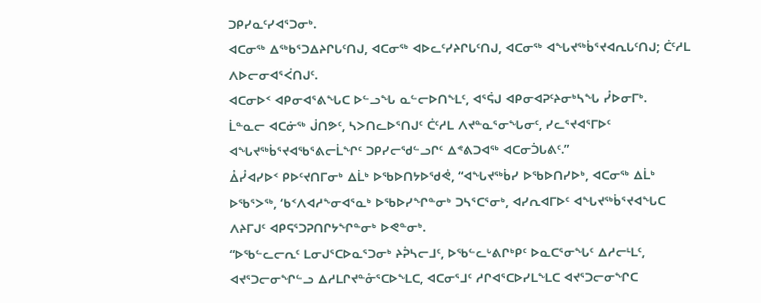ᑐᑭᓯᓇᑦᓯᐊᕐᑐᓂᒃ.
ᐊᑕᓂᖅ ᐃᖅᑲᕐᑐᐃᔨᒋᒐᑦᑎᒍ, ᐊᑕᓂᖅ ᐊᐅᓚᑦᓯᔨᒋᒐᑦᑎᒍ, ᐊᑕᓂᖅ ᐊᖓᔪᖅᑳᕐᔪᐊᕆᒐᑦᑎᒍ; ᑖᑦᓱᒪ ᐱᐅᓕᓂᐊᕐᐹᑎᒍᑦ.
ᐊᑕᓂᐅᑉ ᐊᑭᓂᐊᕐᕕᖓᑕ ᐅᓪᓗᖓ ᓇᓪᓕᐅᑎᖕᒪᑦ, ᐊᕐᕌᒍ ᐊᑭᓂᐊᕈᑦᔨᓂᒃᓴᖓ ᓮᐅᓂᒥᒃ.
ᒫᓐᓇᓕ ᐊᑕᓃᖅ ᒎᑎᕗᑦ, ᓴᐳᑎᓚᐅᕐᑎᒍᑦ ᑖᑦᓱᒪ ᐱᔪᓐᓇᕐᓂᖓᓂᑦ, ᓯᓚᕐᔪᐊᕐᒥᐅᑦ ᐊᖓᔪᖅᑳᕐᔪᐊᖃᕐᕕᓕᒫᖏᑦ ᑐᑭᓯᓕᖁᓪᓗᒋᑦ ᐃᕝᕕᑐᐊᖅ ᐊᑕᓂᑑᒐᕕᑦ.”
ᐂᓮᐊᓯᐅᑉ ᑭᐅᑦᔪᑎᒥᓂᒃ ᐃᒫᒃ ᐅᖃᐅᑎᔭᐅᖁᕚ, “ᐊᖓᔪᖅᑳᓯ ᐅᖃᐅᑎᓯᐅᒃ, ᐊᑕᓂᖅ ᐃᒫᒃ ᐅᖃᕐᐳᖅ, ‘ᑲᑉᐱᐊᓱᖕᓂᐊᕐᓇᒃ ᐅᖃᐅᓯᖏᓐᓂᒃ ᑐᓴᕐᑕᕐᓂᒃ, ᐊᓯᕆᐊᒥᐅᑦ ᐊᖓᔪᖅᑳᕐᔪᐊᖓᑕ ᐱᔨᒥᒍᑦ ᐊᑭᕋᕐᑐᕈᑎᒋᔭᖏᓐᓂᒃ ᐅᕙᓐᓂᒃ.
“ᐅᖃᓪᓚᓕᕆᑦ ᒪᓂᒍᕐᑕᐅᓇᕐᑐᓂᒃ ᔨᕉᓴᓕᒧᑦ, ᐅᖃᓪᓚᒡᕕᒋᒃᑭᑦ ᐅᓇᑕᕐᓂᖓᑦ ᐃᓱᓕᒻᒪᑦ, ᐊᔪᕐᑐᓕᓂᖏᓪᓗ ᐃᓱᒪᒋᔪᓐᓁᕐᑕᐅᖕᒪᑕ, ᐊᑕᓂᕐᒧᑦ ᓱᒋᐊᕐᑕᐅᓯᒪᖕᒪᑕ ᐊᔪᕐᑐᓕᓂᖏᑕ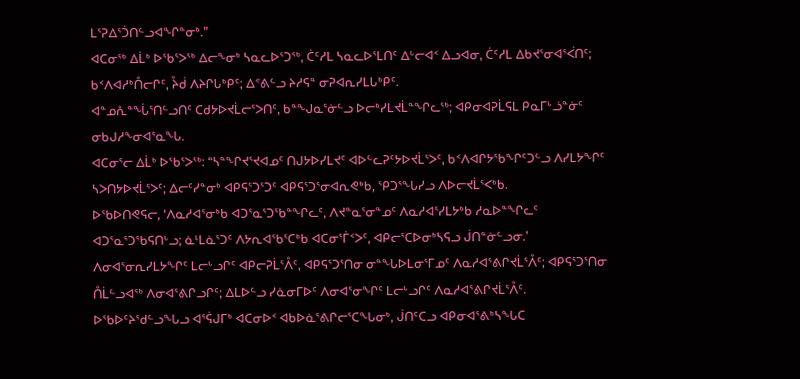ᒪᕐᕈᐃᕐᑑᑎᓪᓗᐊᖏᓐᓂᒃ.”
ᐊᑕᓂᖅ ᐃᒫᒃ ᐅᖃᕐᐳᖅ ᐃᓕᖕᓂᒃ ᓴᓇᓚᐅᕐᑐᖅ, ᑖᑦᓱᒪ ᓴᓇᓚᐅᕐᒪᑎᑦ ᐃᒡᓕᐊᑉ ᐃᓗᐊᓂ, ᑖᑦᓱᒪ ᐃᑲᔪᕐᓂᐊᕐᐹᑎᑦ; ᑲᑉᐱᐊᓱᒃᑍᓕᒋᑦ, ᔧᑰ ᐱᔨᒋᒐᒃᑭᑦ; ᐃᕝᕕᓪᓗ ᔨᓱᕋᓐ ᓂᕈᐊᕆᓯᒪᒐᒃᑭᑦ.
ᐊᓐᓄᕅᓐᖔᕐᑎᓪᓗᑎᑦ ᑕᑯᔭᐅᔪᒫᓕᕐᐳᑎᑦ, ᑲᓐᖑᓇᕐᓃᓪᓗ ᐅᓕᒃᓯᒪᔪᒫᓐᖏᓚᖅ; ᐊᑭᓂᐊᕈᒫᕋᒪ ᑭᓇᒥᒡᓘᓐᓃᑦ ᓂᑲᒍᓱᖕᓂᐊᕐᓇᖓ.
ᐊᑕᓂᕐᓕ ᐃᒫᒃ ᐅᖃᕐᐳᖅ: “ᓴᓐᖏᔪᕐᔪᐊᓄᑦ ᑎᒍᔭᐅᓯᒪᔪᑦ ᐊᐅᓪᓚᕈᑦᔭᐅᔪᒫᕐᐳᑦ, ᑲᑉᐱᐊᒋᔭᖃᖏᑦᑐᓪᓗ ᐱᓯᒪᔭᖏᑦ ᓴᐳᑎᔭᐅᔪᒫᕐᐳᑦ; ᐃᓕᑦᓯᓐᓂᒃ ᐊᑭᕋᕐᑐᕐᑐᑦ ᐊᑭᕋᕐᑐᕐᓂᐊᕆᕙᒃᑲ, ᕿᑐᕐᖓᓯᓗ ᐱᐅᓕᔪᒫᕐᐸᒃᑲ.
ᐅᖃᐅᑎᕙᕋᓕ, ‘ᐱᓇᓱᐊᕐᓂᒃᑲ ᐊᑐᕐᓇᕐᑐᖃᓐᖏᓚᑦ, ᐱᔪᓐᓇᕐᓂᓐᓄᑦ ᐱᓇᓱᐊᕐᓯᒪᔭᒃᑲ ᓱᓇᐅᓐᖏᓚᑦ ᐊᑐᕐᓇᕐᑐᖃᕋᑎᒡᓗ; ᓈᒻᒪᓈᕐᑐᑦ ᐱᔭᕆᐊᖃᕐᑕᒃᑲ ᐊᑕᓂᕐᒦᑉᐳᑦ, ᐊᑭᓕᕐᑕᐅᓂᒃᓴᕋᓗ ᒎᑎᓐᓃᓪᓗᓂ.’
ᐱᓂᐊᕐᓂᕆᓯᒪᔭᖏᑦ ᒪᓕᒡᓗᒋᑦ ᐊᑭᓕᕈᒫᕐᐰᑦ, ᐊᑭᕋᕐᑐᕐᑎᓂ ᓂᓐᖓᐅᒪᓂᕐᒥᓄᑦ ᐱᓇᓱᐊᕐᕕᒋᔪᒫᕐᐰᑦ; ᐊᑭᕋᕐᑐᕐᑎᓂ ᑍᒫᓪᓗᐊᖅ ᐱᓂᐊᕐᕕᒋᓗᒋᑦ; ᐃᒪᐅᓪᓗ ᓯᓈᓂᒥᐅᑦ ᐱᓂᐊᕐᓂᖏᑦ ᒪᓕᒡᓗᒋᑦ ᐱᓇᓱᐊᕐᕕᒋᔪᒫᕐᐰᑦ.
ᐅᖃᐅᑦᔨᖁᓪᓗᖓᓗ ᐊᕐᕌᒍᒥᒃ ᐊᑕᓂᐅᑉ ᐊᑲᐅᓈᕐᕕᒋᓕᕐᑕᖓᓂᒃ, ᒎᑎᑦᑕᓗ ᐊᑭᓂᐊᕐᕕᒃᓴᖓᑕ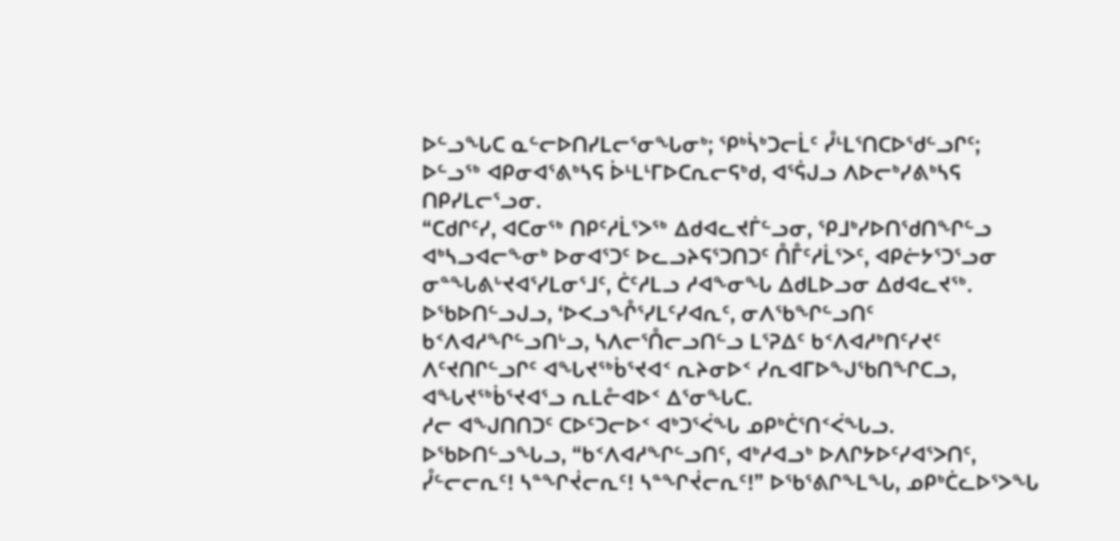ᐅᓪᓗᖓᑕ ᓇᓪᓕᐅᑎᓯᒪᓕᕐᓂᖓᓂᒃ; ᕿᒃᓵᒃᑐᓕᒫᑦ ᓮᒻᒪᕐᑎᑕᐅᖁᓪᓗᒋᑦ;
ᐅᓪᓗᖅ ᐊᑭᓂᐊᕐᕕᒃᓴᕋ ᐆᒻᒪᒻᒥᐅᑕᕆᓕᕋᒃᑯ, ᐊᕐᕌᒍᓗ ᐱᐅᓕᒃᓯᕕᒃᓴᕋ ᑎᑭᓯᒪᓕᕐᓗᓂ.
“ᑕᑯᒋᑦᓯ, ᐊᑕᓂᖅ ᑎᑭᑦᓱᒫᕐᐳᖅ ᐃᑯᐊᓚᔪᒦᓪᓗᓂ, ᕿᒧᒃᓯᐅᑎᖁᑎᖏᓪᓗ ᐊᒃᓴᓗᐊᓕᖕᓂᒃ ᐅᓂᐊᕐᑐᑦ ᐅᓚᓗᔨᕋᕐᑐᑎᑐᑦ ᑍᒤᑦᓱᒫᕐᐳᑦ, ᐊᑭᓖᔭᕐᑐᕐᓗᓂ ᓂᓐᖓᕕᒡᔪᐊᕐᓯᒪᓂᕐᒧᑦ, ᑖᑦᓱᒪᓗ ᓱᐊᖕᓂᖓ ᐃᑯᒪᐅᓗᓂ ᐃᑯᐊᓚᔪᖅ.
ᐅᖃᐅᑎᓪᓗᒍᓗ, ‘ᐅᐸᓗᖎᕐᓯᒪᑦᓯᐊᕆᑦ, ᓂᐱᖃᖏᓪᓗᑎᑦ ᑲᑉᐱᐊᓱᖏᓪᓗᑎᒡᓗ, ᓴᐱᓕᕐᑍᓕᓗᑎᓪᓗ ᒪᕐᕈᐃᑦ ᑲᑉᐱᐊᓱᒃᑎᑦᓯᔪᑦ ᐱᑦᔪᑎᒋᓪᓗᒋᑦ ᐊᖓᔪᖅᑳᕐᔪᐊᑉ ᕆᔨᓂᐅᑉ ᓯᕆᐊᒥᐅᖑᖃᑎᖏᑕᓗ, ᐊᖓᔪᖅᑳᕐᔪᐊᕐᓗ ᕆᒪᓔᐊᐅᑉ ᐃᕐᓂᖓᑕ.
ᓱᓕ ᐊᖑᑎᑎᑐᑦ ᑕᐅᑦᑐᓕᐅᑉ ᐊᒃᑐᕐᐹᖓ ᓄᑭᒃᑖᕐᑎᑉᐹᖓᓗ.
ᐅᖃᐅᑎᓪᓗᖓᓗ, “ᑲᑉᐱᐊᓱᖏᓪᓗᑎᑦ, ᐊᒃᓱᐊᓗᒃ ᐅᐱᒋᔭᐅᑦᓯᐊᕐᐳᑎᑦ, ᓮᓪᓕᓕᕆᑦ! ᓴᓐᖏᔫᓕᕆᑦ! ᓴᓐᖏᔫᓕᕆᑦ!” ᐅᖃᕐᕕᒋᖕᒪᖓ, ᓄᑭᒃᑖᓚᐅᕐᐳᖓ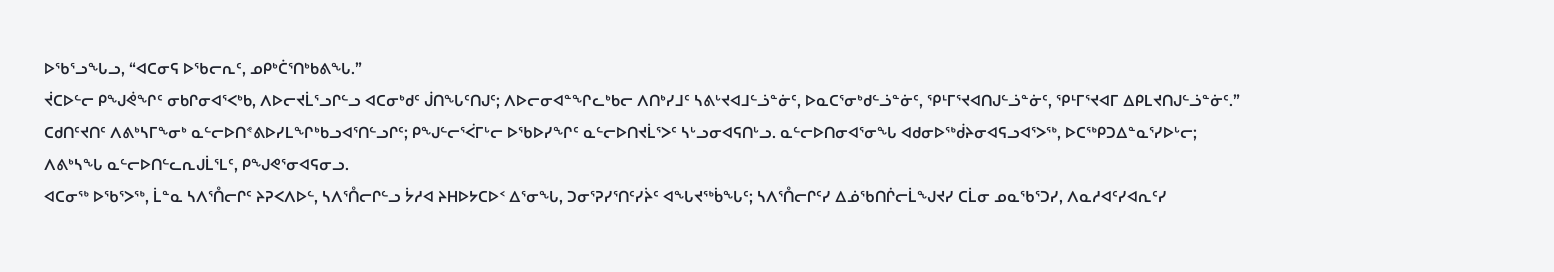ᐅᖃᕐᓗᖓᓗ, “ᐊᑕᓂᕋ ᐅᖃᓕᕆᑦ, ᓄᑭᒃᑖᕐᑎᒃᑲᕕᖓ.”
ᔫᑕᐅᓪᓕ ᑭᖑᕚᖏᑦ ᓂᑲᒋᓂᐊᕐᐸᒃᑲ, ᐱᐅᓕᔪᒫᕐᓗᒋᓪᓗ ᐊᑕᓂᒃᑯᑦ ᒎᑎᖓᑦᑎᒍᑦ; ᐱᐅᓕᓂᐊᓐᖏᓚᒃᑲᓕ ᐱᑎᒃᓯᒧᑦ ᓴᕕᒡᔪᐊᒧᓪᓘᓐᓃᑦ, ᐅᓇᑕᕐᓂᒃᑯᓪᓘᓐᓃᑦ, ᕿᒻᒥᕐᔪᐊᑎᒍᓪᓘᓐᓃᑦ, ᕿᒻᒥᕐᔪᐊᒥ ᐃᑭᒪᔪᑎᒍᓪᓘᓐᓃᑦ.”
ᑕᑯᑎᑦᔪᑎᑦ ᐱᕕᒃᓴᒥᖕᓂᒃ ᓇᓪᓕᐅᑎᕝᕕᐅᓯᒪᖏᒃᑲᓗᐊᕐᑎᓪᓗᒋᑦ; ᑭᖑᓪᓕᕐᐹᒥᒡᓕ ᐅᖃᐅᓯᖏᑦ ᓇᓪᓕᐅᑎᔪᒫᕐᐳᑦ ᓴᒡᓗᓂᐊᕋᑎᒡᓗ. ᓇᓪᓕᐅᑎᓂᐊᕐᓂᖓ ᐊᑯᓂᐅᖅᑰᔨᓂᐊᕋᓗᐊᕐᐳᖅ, ᐅᑕᖅᑭᑐᐃᓐᓇᕐᓯᐅᒡᓕ; ᐱᕕᒃᓴᖓ ᓇᓪᓕᐅᑎᓪᓚᕆᒍᒫᕐᒪᑦ, ᑭᖑᕙᕐᓂᐊᕋᓂᓗ.
ᐊᑕᓂᖅ ᐅᖃᕐᐳᖅ, ᒫᓐᓇ ᓴᐱᕐᑍᓕᒋᑦ ᔨᕈᐸᐱᐅᓪ, ᓴᐱᕐᑍᓕᒋᓪᓗ ᔮᓱᐊ ᔨᕼᐅᔭᑕᐅᑉ ᐃᕐᓂᖓ, ᑐᓂᕐᕈᓯᕐᑎᑦᓯᔩᑦ ᐊᖓᔪᖅᑳᖓᑦ; ᓴᐱᕐᑍᓕᒋᑦᓯ ᐃᓅᖃᑎᒌᓕᒫᖑᔪᓯ ᑕᒫᓂ ᓄᓇᖃᕐᑐᓯ, ᐱᓇᓱᐊᑦᓯᐊᕆᑦᓯ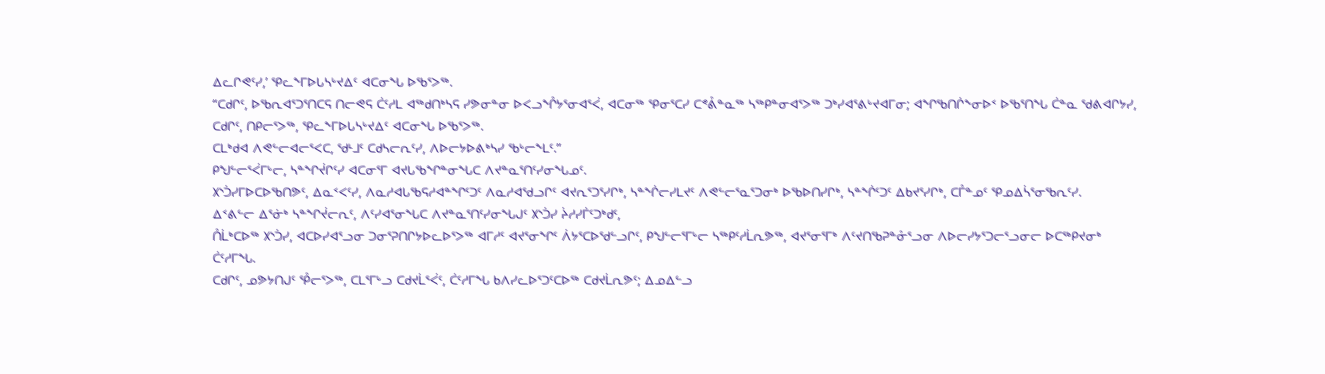ᐃᓚᒋᕙᑦᓯ,’ ᕿᓚᖕᒥᐅᒐᓴᒡᔪᐃᑦ ᐊᑕᓂᖓ ᐅᖃᕐᐳᖅ.
“ᑕᑯᒋᑦ, ᐅᖃᕆᐊᕐᑐᕐᑎᑕᕋ ᑎᓕᕙᕋ ᑖᑦᓱᒪ ᐊᖅᑯᑎᒃᓴᕋ ᓯᕗᓂᓐᓂ ᐅᐸᓗᖎᔭᕐᓂᐊᕐᐹ, ᐊᑕᓂᖅ ᕿᓂᕐᑕᓯ ᑕᕝᕔᓐᓇᖅ ᓴᖅᑭᓐᓂᐊᕐᐳᖅ ᑐᒃᓯᐊᕐᕕᒡᔪᐊᒥᓂ; ᐊᖏᖃᑎᒌᖕᓂᐅᑉ ᐅᖃᕐᑎᖓ ᑖᓐᓇ ᖁᕕᐊᒋᔭᓯ, ᑕᑯᒋᑦ, ᑎᑭᓕᕐᐳᖅ, ᕿᓚᖕᒥᐅᒐᓴᒡᔪᐃᑦ ᐊᑕᓂᖓ ᐅᖃᕐᐳᖅ.
ᑕᒪᒃᑯᐊ ᐱᕙᓪᓕᐊᓕᕐᐸᑕ, ᖁᒻᒧᑦ ᑕᑯᓴᓕᕆᑦᓯ, ᐱᐅᓕᔭᐅᕕᒃᓴᓯ ᖃᒡᓕᖕᒪᑦ.”
ᑭᖑᓪᓕᕐᐹᒥᒡᓕ, ᓴᓐᖏᔫᒋᑦᓯ ᐊᑕᓂᕐᒥ ᐊᔪᒐᖃᖏᓐᓂᖓᑕ ᐱᔪᓐᓇᕐᑎᑦᓯᓂᖓᓄᑦ.
᙭ᔅᑑᓯᒥᐅᑕᐅᖃᑎᕗᑦ, ᐃᓇᑉᐸᑦᓯ, ᐱᓇᓱᐊᒐᖃᕋᓱᐊᓐᖏᑦᑐᑦ ᐱᓇᓱᐊᖁᓗᒋᑦ ᐊᔪᕆᕐᑐᕐᓯᒋᒃ, ᓴᓐᖐᓕᓯᒪᔪᑦ ᐱᕙᓪᓕᕐᓇᕐᑐᓂᒃ ᐅᖃᐅᑎᓯᒋᒃ, ᓴᓐᖐᑦᑐᑦ ᐃᑲᔪᕐᓯᒋᒃ, ᑕᒤᓐᓄᑦ ᕿᓄᐃᓵᕐᓂᖃᕆᑦᓯ.
ᐃᑉᕕᓪᓕ ᐃᕐᓃᒃ ᓴᓐᖏᔫᓕᕆᑦ, ᐱᑦᓯᐊᕐᓂᖓᑕ ᐱᔪᓐᓇᕐᑎᑦᓯᓂᖓᒍᑦ ᙭ᔅᑑᓯ ᔩᓱᓯᒦᑦᑐᒃᑯᑦ,
ᑍᒫᒃᑕᐅᖅ ᙭ᔅᑑᓯ, ᐊᑕᐅᓯᐊᕐᓗᓂ ᑐᓂᕐᕈᑎᒋᔭᐅᓚᐅᕐᐳᖅ ᐊᒥᓱᑦ ᐊᔪᕐᓂᖏᑦ ᐲᔭᕐᑕᐅᖁᓪᓗᒋᑦ, ᑭᖑᓪᓕᕐᒥᒡᓕ ᓴᖅᑭᑦᓱᒫᕆᕗᖅ, ᐊᔪᕐᓂᕐᒥᒃ ᐱᑦᔪᑎᖃᕈᓐᓁᕐᓗᓂ ᐱᐅᓕᓯᔭᕐᑐᓕᕐᓗᓂᓕ ᐅᑕᖅᑭᔪᓂᒃ ᑖᑦᓱᒥᖓ.
ᑕᑯᒋᑦ, ᓄᕗᔭᑎᒍᑦ ᕾᓕᕐᐳᖅ, ᑕᒪᕐᒥᒡᓗ ᑕᑯᔪᒫᕐᐹᑦ, ᑖᑦᓱᒥᖓ ᑲᐱᓯᓚᐅᕐᑐᑦᑕᐅᖅ ᑕᑯᔪᒫᕆᕗᑦ; ᐃᓄᐃᓪᓗ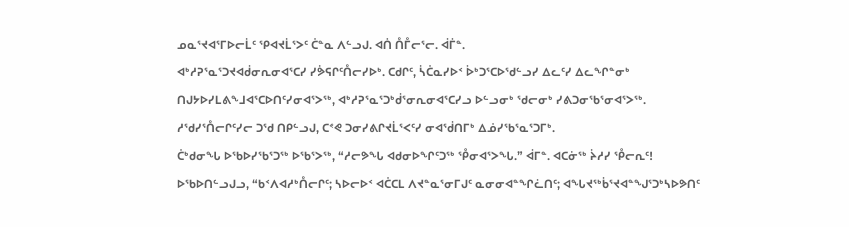ᓄᓇᕐᔪᐊᕐᒥᐅᓕᒫᑦ ᕿᐊᔪᒫᕐᐳᑦ ᑖᓐᓇ ᐱᓪᓗᒍ. ᐊᑏ ᑍᒤᓕᕐᓕ. ᐋᒦᓐ.
ᐊᒃᓱᕈᕐᓇᕐᑐᔪᐊᑰᓂᕆᓂᐊᕐᑕᓯ ᓯᕘᕋᒋᑦᑍᓕᓯᐅᒃ. ᑕᑯᒋᑦ, ᓵᑖᓇᓯᐅᑉ ᐆᒃᑐᕐᑕᐅᖁᓪᓗᓯ ᐃᓚᑦᓯ ᐃᓚᖏᓐᓂᒃ ᑎᒍᔭᐅᓯᒪᕕᖕᒧᐊᕐᑕᐅᑎᑦᓯᓂᐊᕐᐳᖅ, ᐊᒃᓱᕈᕐᓇᕐᑐᒃᑰᕐᓂᕆᓂᐊᕐᑕᓯᓗ ᐅᓪᓗᓂᒃ ᖁᓕᓂᒃ ᓯᕕᑐᓂᖃᕐᓂᐊᕐᐳᖅ. ᓱᖁᓯᕐᑍᓕᒋᑦᓯᓕ ᑐᖁ ᑎᑭᓪᓗᒍ, ᑕᕝᕙ ᑐᓂᓯᕕᒋᔪᒫᕐᐸᑦᓯ ᓂᐊᖂᑎᒥᒃ ᐃᓅᓯᖃᕐᓇᕐᑐᒥᒃ.
ᑖᒃᑯᓂᖓ ᐅᖃᐅᓯᖃᕐᑐᖅ ᐅᖃᕐᐳᖅ, “ᓱᓕᕗᖓ ᐊᑯᓂᐅᖏᑦᑐᖅ ᕾᓂᐊᕐᐳᖓ.” ᐋᒥᓐ. ᐊᑕᓃᖅ ᔩᓱᓯ ᕾᓕᕆᑦ!
ᐅᖃᐅᑎᓪᓗᒍᓗ, “ᑲᑉᐱᐊᓱᒃᑍᓕᒋᑦ; ᓴᐅᓕᐅᑉ ᐊᑖᑕᒪ ᐱᔪᓐᓇᕐᓂᒥᒍᑦ ᓇᓂᓂᐊᓐᖏᓛᑎᑦ; ᐊᖓᔪᖅᑳᕐᔪᐊᓐᖑᕐᑐᒃᓴᐅᕗᑎᑦ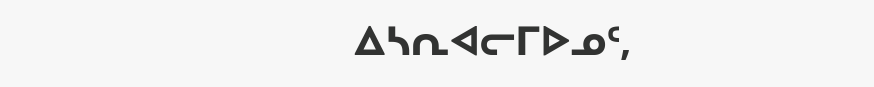ᐃᓴᕆᐊᓕᒥᐅᓄᑦ,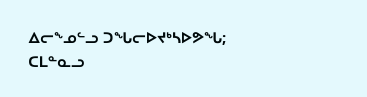ᐃᓕᖕᓄᓪᓗ ᑐᖓᓕᐅᔪᒃᓴᐅᕗᖓ; ᑕᒪᓐᓇᓗ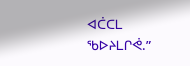ᐊᑖᑕᒪ ᖃᐅᔨᒪᒋᕚ.”